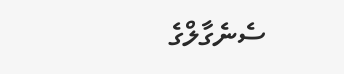ސެނެގާލްގެ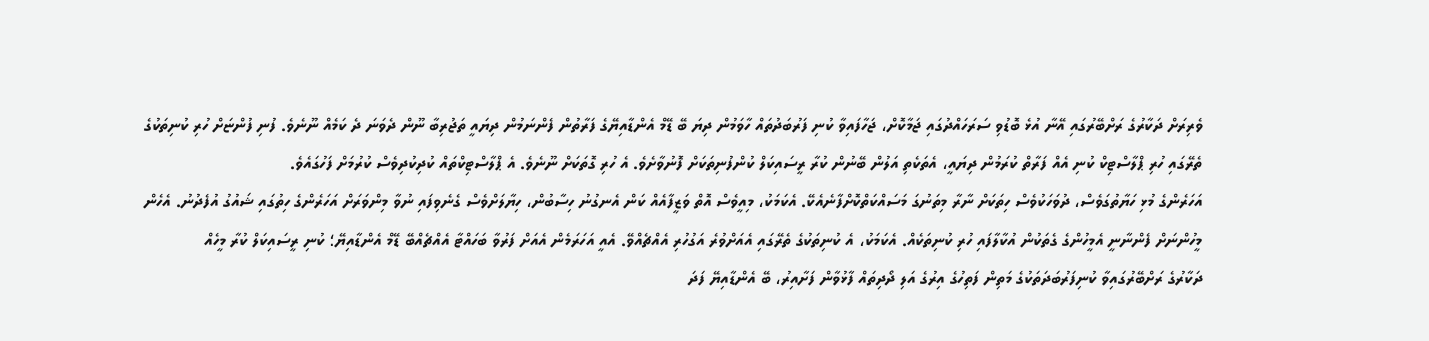ވެރިރަށް ދަކާރުގެ ރަށްބޭރުގައި އޭނާ އުޅެ ބޮޑުވި ސަރަހައްދުގައި ޖަމާކޮށް، ޖަހާފައިވާ ކުނި ފަރުބަދުތައް ހާވަމުން ދިޔަ ބޭ ޑޭމް އެންޑާއިޔޭގެ ފަރާތުން ފެންނަމުން ދިޔައީ ތަޖުރިބާ ނޫން ދެވަނަ ދެ ކަމެއް ނޫނެވެ. ފުނި ފުންޏަށް ހުރި ކުނިތަކުގެ ތެރޭގައި ހުރި ޕްލާސްޓިކް ކުނި އެއް ފަރާތް ކުރަމުން ދިޔައީ، އެތަކެތި އަލުން ބޭނުން ކުރާ ރީސައިކަލް ކުންފުނިތަކަށް ފޮނުވާށެވެ. އެ ހުރި ގޮތަކަށް ނޫނެވެ. އެ ޕްލާސްޓިކްތައް ކުދިކުދިވެސް ކުރުމަށް ފަހުގައެވެ.
އަހަރެންގެ މުޅި ހަޔާތުގަވެސް، ދުވަހަކުވެސް ހިތަކަށް ނާރާ މިތަނުގަ މަސައްކަތްކޮށްފާނެއެކޭ. އެކަމަކު، މިއީވެސް އޮތް ވަޒީފާއެއް ކަން އެނގުނު ހިސާބުން، ހިޔާލަށްވެސް ގެނެވިފައި ނުވާ މިންވަރަށް އަހަރެންގެ ހިތުގައި ޝައުގު އުފެދުނު. އެހެން މީހުންނަށް ފެންނާނީ އެމީހުންގެ ގެތަކުން އުކާލާފައި ހުރި ކުނިތަކެއް. އެކަމަކު، އެ ކުނިތަކުގެ ތެރޭގައި އެއަށްވުރެ އަގުހުރި އެއްޗެއްވޭ. އެއީ އަހަރަމެން އެއަށް ފަރުވާ ބަހައްޓާ އެއްޗެއްބޭ ޑޭމް އެންޑާއިޔޭ؛ ކުނި ރީސައިކަލް ކުރާ މީހެއް
ދަކާރުގެ ރަށްބޭރުގައިވާ ކުނިފަރުބަދަތަކުގެ މަތިން ފަތިހުގެ އިރުގެ އަލި ދޯދިތައް ފާޅުވާން ފަށާއިރު، ބޭ އެންޑާއިޔޭ ފަދަ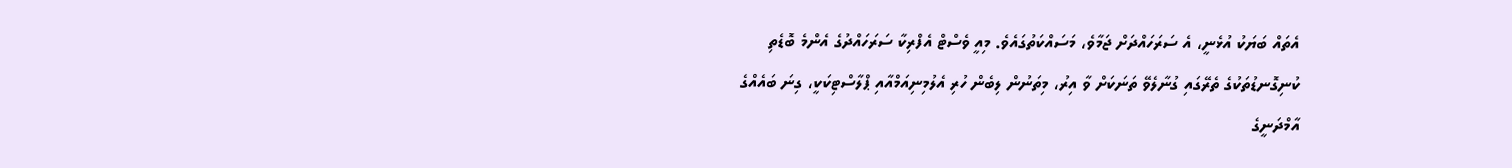އެތައް ބަޔަކު އުޅެނީ، އެ ސަރަހައްދަށް ޖަމާވެ، މަސައްކަތުގައެވެ. މިއީ ވެސްޓް އެފްރިކާ ސަރަހައްދުގެ އެންމެ ބޮޑެތި ކުނިގޮނޑުތަކުގެ ތެރޭގައި ގުނާލެވޭ ތަނަކަށް ވާ އިރު، މިތަނުން ލިބެން ހުރި އެލުމިނިއަމްއާއި ޕްލާސްޓިކަކީ، ގިނަ ބައެއްގެ އާމްދަނީގެ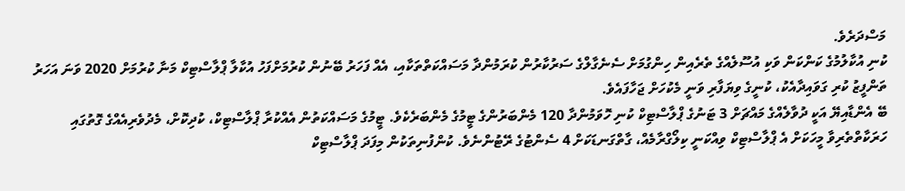މަސްދަރެވެ.
ކުނި އުކާލުމުގެ ކަންކަން ވަކި އުސޫލެއްގެ ތެރެއިން ހިންގުމަށް ސެނެގާލްގެ ސަރުކާރުން ކުރަމުންދާ މަސައްކަތްތަކާއި، އެއް ފަހަރު ބޭނުން ކުރުމަށްފަހު އުކާލާ ޕްލާސްޓިކް މަނާ ކުރުމަށް 2020 ވަނަ އަހަރު ތަންފީޒު ކުރި ގަވައިދާއެކު، ކުނީގެ ވިޔަފާރި ވަނީ މެކުހަށް ޖަހާފައެވެ.
ބޭ އެންޑާއިޔޭ އަކީ ދުވާލެއްގެ މައްޗަށް 3 ޓަނުގެ ޕްލާސްޓިކް ކުނި ހޮވަމުންދާ 120 މެންބަރުންގެ ޓީމުގެ މެންބަރެކެވެ. ޓީމުގެ މަސައްކަތުން އެއްކުރާ ޕްލާސްޓިކް، ކުދިކޮށް، މެދުވެރިއެއްގެ ގޮތުގައި ހަރަކާތްތެރިވާ މީހަކަށް އެ ޕްލާސްޓިކް ވިއްކަނީ ކިލޯގްރާމެއް، ގާތްގަނޑަކަށް 4 ސެންޓުގެ ރޭޓުންނެވެ. ކުންފުނިތަކުން މިފަދަ ޕްލާސްޓިކް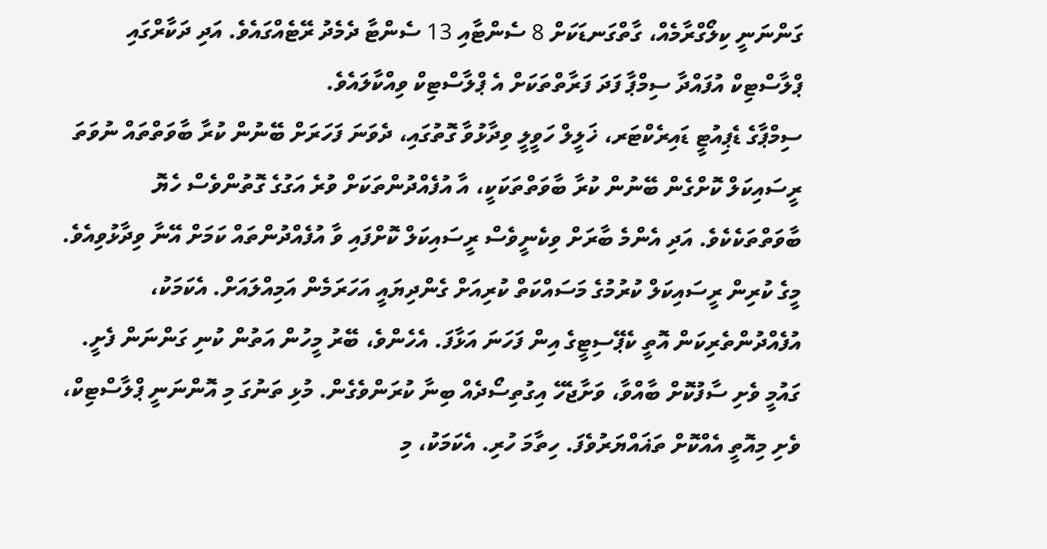ގަންނަނީ ކިލޯގްރާމެއް، ގާތްގަނޑަކަށް 8 ސެންޓާއި 13 ސެންޓާ ދެމެދު ރޭޓެއްގައެވެ. އަދި ދަކާރްގައި ޕްލާސްޓިކް އުފައްދާ ސިމްޕާ ފަދަ ފަރާތްތަކަށް އެ ޕްލާސްޓިކް ވިއްކާލައެވެ.
ސިމްޕާގެ ޑެޕިއުޓީ ޑައިރެކްޓަރ، ޚަލީލް ހަވީލީ ވިދާޅުވާ ގޮތުގައި، ދެވަނަ ފަހަރަށް ބޭނުން ކުރާ ބާވަތްތައް ނުވަތަ ރީސައިކަލް ކޮށްގެން ބޭނުން ކުރާ ބާވަތްތަކަކީ، އާ އުފެއްދުންތަކަށް ވުރެ އަގުގެ ގޮތުންވެސް ހެޔޮ ބާވަތްތަކެކެވެ. އަދި އެންމެ ބާރަށް ވިކެނީވެސް ރީސައިކަލް ކޮށްފައި ވާ އުފެއްދުންތައް ކަމަށް އޭނާ ވިދާޅުވިއެވެ.
މީގެ ކުރިން ރީސައިކަލް ކުރުމުގެ މަސައްކަތް ކުރިއަށް ގެންދިޔައީ އަހަރަމެން އަމިއްލައަށް. އެކަމަކު، އުފެއްދުންތެރިކަން އޮތީ ކެޕޭސިޓީގެ އިން ފަހަނަ އަޅާފަ. އެހެންވެ، ބޭރު މީހުން އަތުން ކުނި ގަންނަން ފެށީ. ގައުމީ ވެށި ސާފުކޮށް ބާއްވާ، ވަށާޖެހޭ އިގުތިސޯދެއް ބިނާ ކުރަންވެގެން. މުޅި ތަނުގަ މި އޮންނަނީ ޕްލާސްޓިކް، ވެށި މިއޮތީ އެއްކޮށް ތަޣައްޔަރުވެފަ. ހިތާމަ ހުރި. އެކަމަކު، މި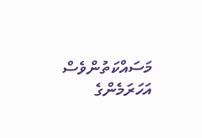މަސައްކަތުންވެސް އަހަރަމެންގެ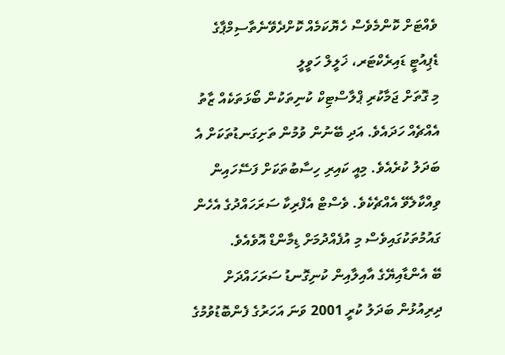ވެއްޓަށް ކޮންމެވެސް ހެޔޮކަމެއް ކޮށްދެވޭނެތާސިމްޕާގެ ޑެޕިއުޓީ ޑައިރެކްޓަރ، ޚަލީލް ހަވީލީ
މި ގޮތަށް ޖަމާކުރި ޕްލާސްޓިކް ކުނިތަކުން ބޯޅަތަކެއް ޒާތު އެއްޗެއް ހަދައެވެ. އަދި ބޭނުން ވުމުން ތަށިގަނޑުތަކަށް އެ ބަދަލު ކުރެއެވެ. މިއީ ކައިރި ހިސާބުތަކަށް ފަސޭހައިން ވިއްކާލެވޭ އެއްޗެކެވެ. ވެސްޓް އެފްރިކާ ސަރަހައްދުގެ އެހެން ގައުމުތަކުގައިވެސް މި އުފެއްދުމަށް ޑިމާންޑް އޮވެއެވެ.
ބޭ އެންޑާއިޔޭގެ އާއިލާއިން ކުނިގޮނޑު ސަރަހައްދަށް ދިރިއުޅުން ބަދަލު ކުރީ 2001 ވަނަ އަހަރުގެ ފެންބޮޑުވުމުގެ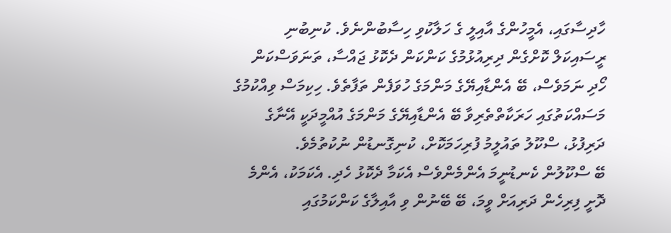ހާދިސާގައި، އެމީހުންގެ އާއިލީ ގެ ހަލާކުވި ހިސާބުންނެވެ. ކުނިބުނި ރީސައިކަލް ކޮށްގެން ދިރިއުޅުމުގެ ކަންކަން ދެކޮޅު ޖައްސާ، ތަނަވަސްކަން ހޯދި ނަމަވެސް، ބޭ އެންޑާއިޔޭގެ މަންމަގެ ހުވަފެން ތަފާތެވެ. ހިކިމަސް ވިއްކުމުގެ މަސައްކަތުގައި ހަރަކާތްތެރިވާ ބޭ އެންޑާއިޔޭގެ މަންމަގެ އުއްމީދަކީ އޭނާގެ ދަރިފުޅު، ސްކޫލު ތައުލީމު ފުރިހަމަކޮށް، ކުނިގޮނޑުން ނުކުތުމެވެ.
ބޭ ސްކޫލުން ކެނޑުނީމަ އެންމެންވެސް އެކަމާ ދެކޮޅު ހެދި. އެކަމަކު، އެންމެ ދޮށީ ފިރިހެން ދަރިއަށް ވީމަ، ބޭ ބޭނުން ވި އާއިލާގެ ކަންކަމުގައި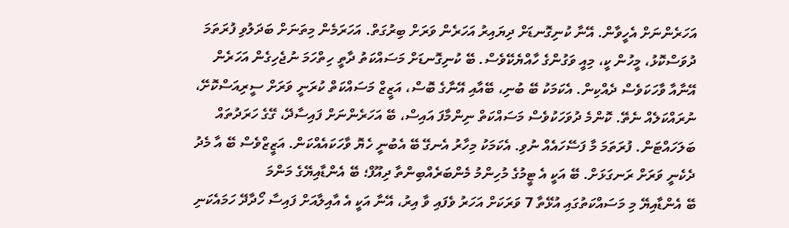އަހަރެންނަށް އެހީވާން. އޭނާ ކުނިގޮނޑަށް ދިޔައިރު އަހަރެން ވަރަށް ބިރުގަތް. އަހަރަމެން މިތަނަށް ބަދަލުވި ފުރަތަމަ ދުވަސްކޮޅު، މީހުން ކީ، މިއީ ވަގުންގެ ހާއްޔެކޭވެސް. ބޭ ކުނިގޮނޑަށް މަސައްކަތު ދާތީ ހިތްހަމަ ނުޖެހިގެން އަހަރެން އޭނާއާ ވާހަކަވެސް ދެއްކިން. އެކަމަކު ބޭ ބުނި، ބޭއާއި އޭނާގެ ބޮސް، އަޒީޒް މަސައްކަތް ކުރަނީ ވަރަށް ސީރިއަސްކޮށޭ، ނުރައްކަލެއް ނެތޭ. ކޮންމެ ދުވަހަކުވެސް މަސައްކަތް ނިންމާފަ އައިސް، ބޭ އަހަރެންނަށް ފައިސާދޭ، ގޭގެ ހަރަދުތައް ބަލަހައްޓަން. ފުރަތަމަ މާ ފަސޭހައެއް ނުވި. އެކަމަކު މިހާރު އެނގޭ ބޭ އެބުނީ ހެޔޮ ވާހަކައެއްކަން. އަޒީޒްވެސް ބޭ އާ މެދު ދެކެނީ ވަރަށް ރަނގަޅަށް. ބޭ އަކީ އެ ޓީމުގެ މުހިންމު މެންބަރެއްބިންތާ ދިއޫފް؛ ބޭ އެންޑާއިޔޭގެ މަންމަ
ބޭ އެންޑާއިޔޭ މި މަސައްކަތުގައި އުޅޭތާ 7 ވަރަކަށް އަހަރު ވެފައި ވާ އިރު، އޭނާ އަކީ އެ އާއިލާއަށް ފައިސާ ހޯދާދޭ ހަމައެކަނި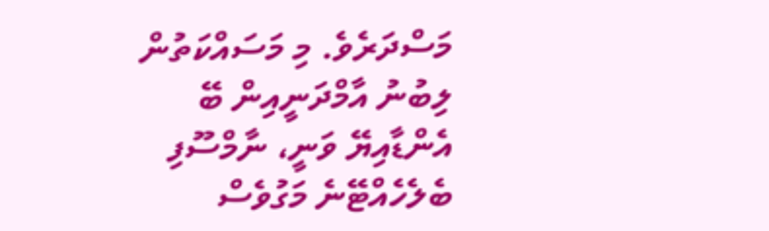މަސްދަރެވެ. މި މަސައްކަތުން ލިބުނު އާމްދަނީއިން ބޭ އެންޑާއިޔޭ ވަނީ، ނާމްސޫފި ބެލެހެއްޓޭނެ މަގުވެސް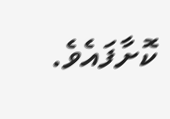ކޮށާފައެވެ.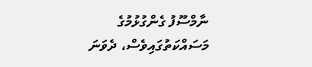ނާމްސޫފު ގެންގުޅުމުގެ މަސައްކަތުގައިވެސް، ދެވަނަ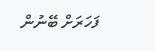ފަހަރަށް ބޭނުން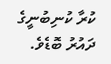ކުރާ ކުނިބުނީގެ ދައުރު ބޮޑެވެ.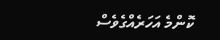ކޮންމެ އަހަރެއްގެވެސް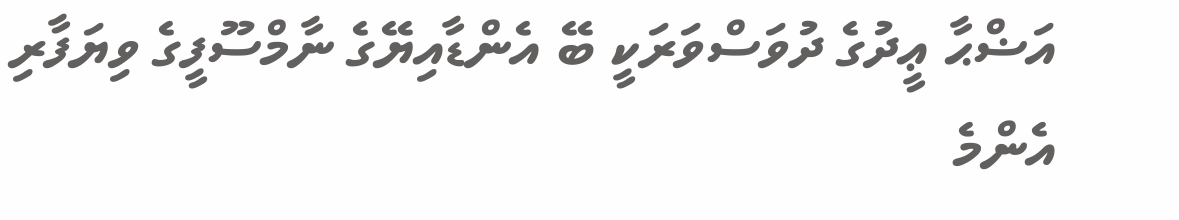އަޟްޙާ ޢީދުގެ ދުވަސްވަރަކީ ބޭ އެންޑާއިޔޭގެ ނާމްސޫފީގެ ވިޔަފާރި އެންމެ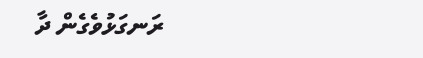ރަނގަޅުވެގެން ދާ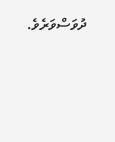ދުވަސްވަރެވެ.